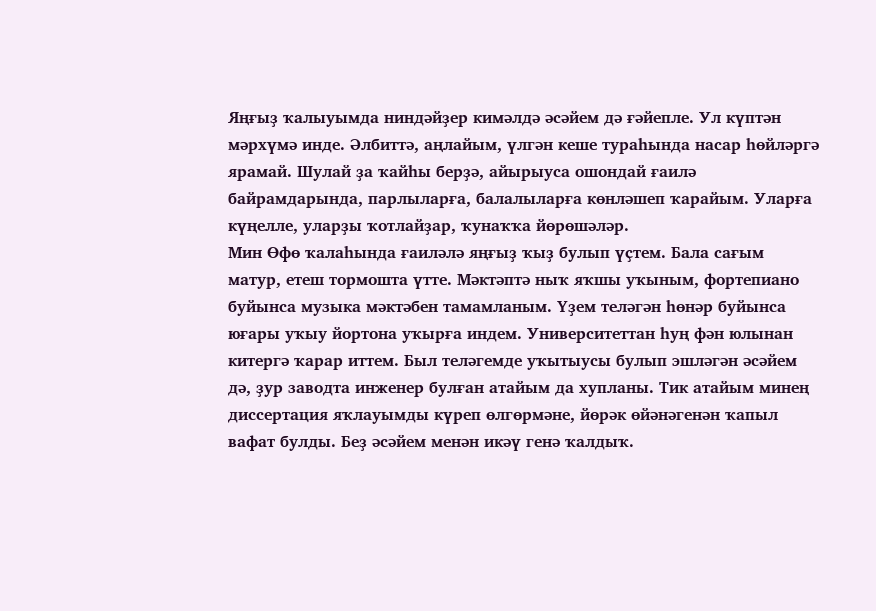Яңғыҙ ҡалыуымда ниндәйҙер кимәлдә әсәйем дә ғәйепле. Ул күптән мәрхүмә инде. Әлбиттә, аңлайым, үлгән кеше тураһында насар һөйләргә ярамай. Шулай ҙа ҡайһы берҙә, айырыуса ошондай ғаилә байрамдарында, парлыларға, балалыларға көнләшеп ҡарайым. Уларға күңелле, уларҙы ҡотлайҙар, ҡунаҡҡа йөрөшәләр.
Мин Өфө ҡалаһында ғаиләлә яңғыҙ ҡыҙ булып үҫтем. Бала сағым матур, етеш тормошта үтте. Мәктәптә ныҡ яҡшы уҡыным, фортепиано буйынса музыка мәктәбен тамамланым. Үҙем теләгән һөнәр буйынса юғары уҡыу йортона уҡырға индем. Университеттан һуң фән юлынан китергә ҡарар иттем. Был теләгемде уҡытыусы булып эшләгән әсәйем дә, ҙур заводта инженер булған атайым да хупланы. Тик атайым минең диссертация яҡлауымды күреп өлгөрмәне, йөрәк өйәнәгенән ҡапыл вафат булды. Беҙ әсәйем менән икәү генә ҡалдыҡ.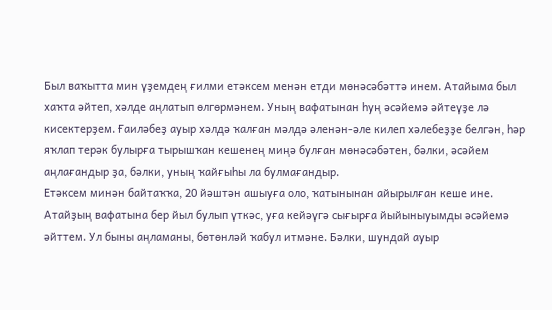Был ваҡытта мин үҙемдең ғилми етәксем менән етди мөнәсәбәттә инем. Атайыма был хаҡта әйтеп, хәлде аңлатып өлгөрмәнем. Уның вафатынан һуң әсәйемә әйтеүҙе лә кисектерҙем. Ғаиләбеҙ ауыр хәлдә ҡалған мәлдә әленән-әле килеп хәлебеҙҙе белгән, һәр яҡлап терәк булырға тырышҡан кешенең миңә булған мөнәсәбәтен, бәлки, әсәйем аңлағандыр ҙа, бәлки, уның ҡайғыһы ла булмағандыр.
Етәксем минән байтаҡҡа, 20 йәштән ашыуға оло, ҡатынынан айырылған кеше ине. Атайҙың вафатына бер йыл булып үткәс, уға кейәүгә сығырға йыйыныуымды әсәйемә әйттем. Ул быны аңламаны, бөтөнләй ҡабул итмәне. Бәлки, шундай ауыр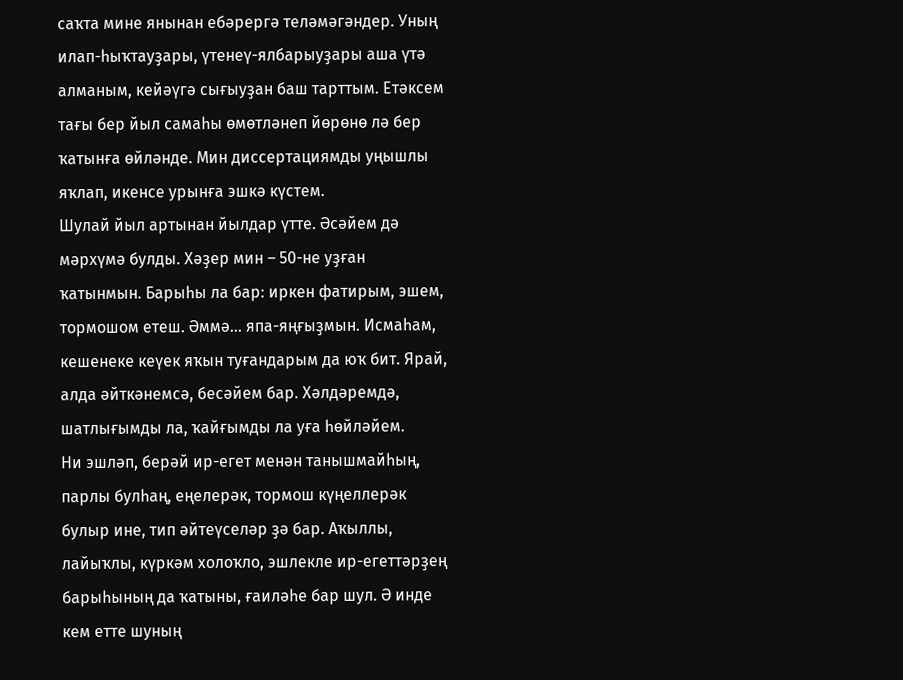саҡта мине янынан ебәрергә теләмәгәндер. Уның илап-һыҡтауҙары, үтенеү-ялбарыуҙары аша үтә алманым, кейәүгә сығыуҙан баш тарттым. Етәксем тағы бер йыл самаһы өмөтләнеп йөрөнө лә бер ҡатынға өйләнде. Мин диссертациямды уңышлы яҡлап, икенсе урынға эшкә күстем.
Шулай йыл артынан йылдар үтте. Әсәйем дә мәрхүмә булды. Хәҙер мин – 50-не уҙған ҡатынмын. Барыһы ла бар: иркен фатирым, эшем, тормошом етеш. Әммә... япа-яңғыҙмын. Исмаһам, кешенеке кеүек яҡын туғандарым да юҡ бит. Ярай, алда әйткәнемсә, бесәйем бар. Хәлдәремдә, шатлығымды ла, ҡайғымды ла уға һөйләйем.
Ни эшләп, берәй ир-егет менән танышмайһың, парлы булһаң, еңелерәк, тормош күңеллерәк булыр ине, тип әйтеүселәр ҙә бар. Аҡыллы, лайыҡлы, күркәм холоҡло, эшлекле ир-егеттәрҙең барыһының да ҡатыны, ғаиләһе бар шул. Ә инде кем етте шуның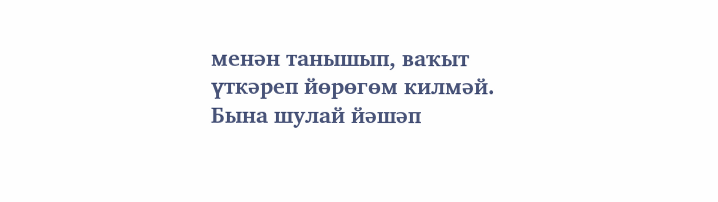менән танышып, ваҡыт үткәреп йөрөгөм килмәй.
Бына шулай йәшәп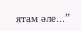ятам әле...”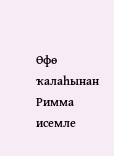Өфө ҡалаһынан Римма исемле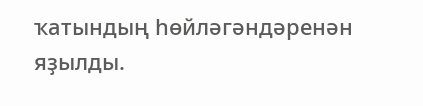ҡатындың һөйләгәндәренән яҙылды.